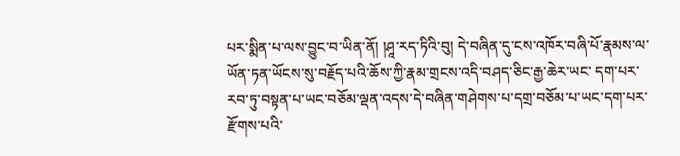པར་སྨིན་པ་ལས་བྱུང་བ་ཡིན་ནོ། །ཤཱ་རད་ཏིའི་བུ། དེ་བཞིན་དུ་ངས་འཁོར་བཞི་པོ་རྣམས་ལ་ཡོན་ཏན་ཡོངས་སུ་བརྗོད་པའི་ཆོས་ཀྱི་རྣམ་གྲངས་འདི་བཤད་ཅིང་རྒྱ་ཆེར་ཡང་ དག་པར་རབ་ཏུ་བསྟན་པ་ཡང་བཅོམ་ལྡན་འདས་དེ་བཞིན་གཤེགས་པ་དགྲ་བཅོམ་པ་ཡང་དག་པར་རྫོགས་པའི་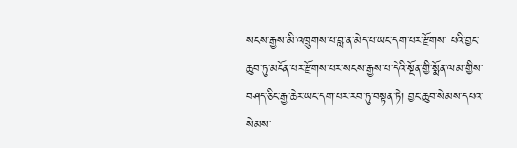སངས་རྒྱས་མི་འཁྲུགས་པ་བླ་ན་མེད་པ་ཡང་དག་པར་རྫོགས་ པའི་བྱང་ཆུབ་ཏུ་མངོན་པར་རྫོགས་པར་སངས་རྒྱས་པ་དེའི་སྔོན་གྱི་སྨོན་ལམ་གྱིས་བཤད་ཅིང་རྒྱ་ཆེར་ཡང་དག་པར་རབ་ཏུ་བསྟན་ཏེ། བྱང་ཆུབ་སེམས་དཔའ་སེམས་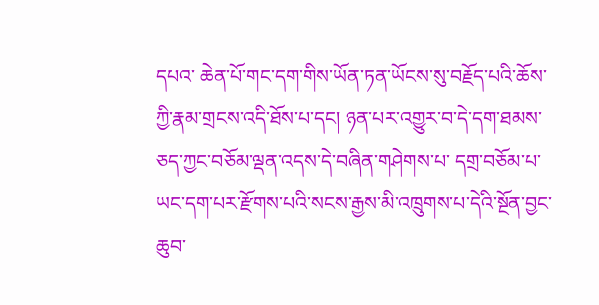དཔའ་ ཆེན་པོ་གང་དག་གིས་ཡོན་ཏན་ཡོངས་སུ་བརྗོད་པའི་ཆོས་ཀྱི་རྣམ་གྲངས་འདི་ཐོས་པ་དང། ཉན་པར་འགྱུར་བ་དེ་དག་ཐམས་ཅད་ཀྱང་བཅོམ་ལྡན་འདས་དེ་བཞིན་གཤེགས་པ་ དགྲ་བཅོམ་པ་ཡང་དག་པར་རྫོགས་པའི་སངས་རྒྱས་མི་འཁྲུགས་པ་དེའི་སྔོན་བྱང་ཆུབ་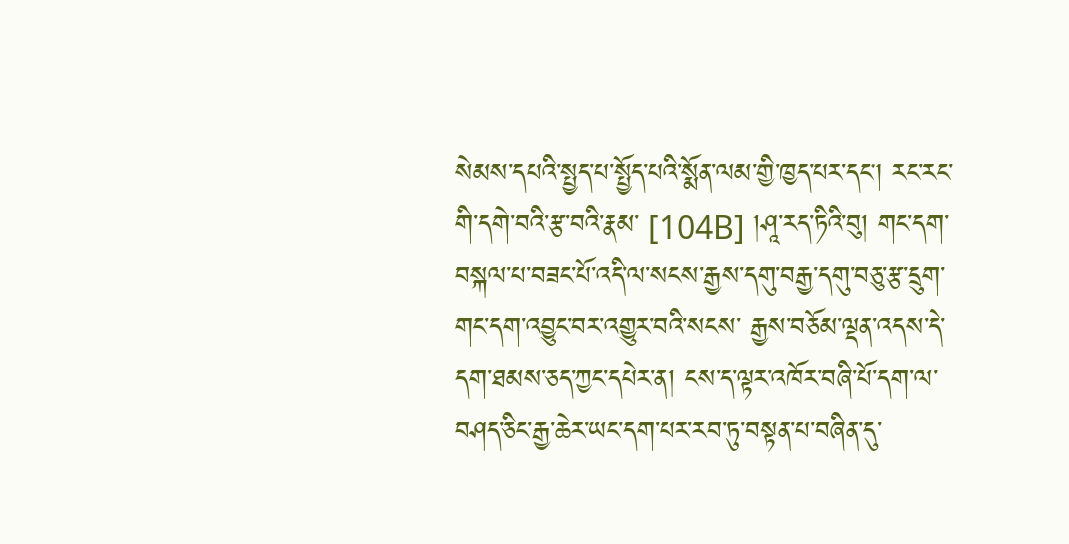སེམས་དཔའི་སྤྱད་པ་སྤྱོད་པའི་སྨོན་ལམ་གྱི་ཁྱད་པར་དང། རང་རང་གི་དགེ་བའི་རྩ་བའི་རྣམ་ [104B] །ཤཱ་རད་ཏིའི་བུ། གང་དག་བསྐལ་པ་བཟང་པོ་འདི་ལ་སངས་རྒྱས་དགུ་བརྒྱ་དགུ་བཅུ་རྩ་དྲུག་གང་དག་འབྱུང་བར་འགྱུར་བའི་སངས་ རྒྱས་བཅོམ་ལྡན་འདས་དེ་དག་ཐམས་ཅད་ཀྱང་དཔེར་ན། ངས་ད་ལྟར་འཁོར་བཞི་པོ་དག་ལ་བཤད་ཅིང་རྒྱ་ཆེར་ཡང་དག་པར་རབ་ཏུ་བསྟན་པ་བཞིན་དུ་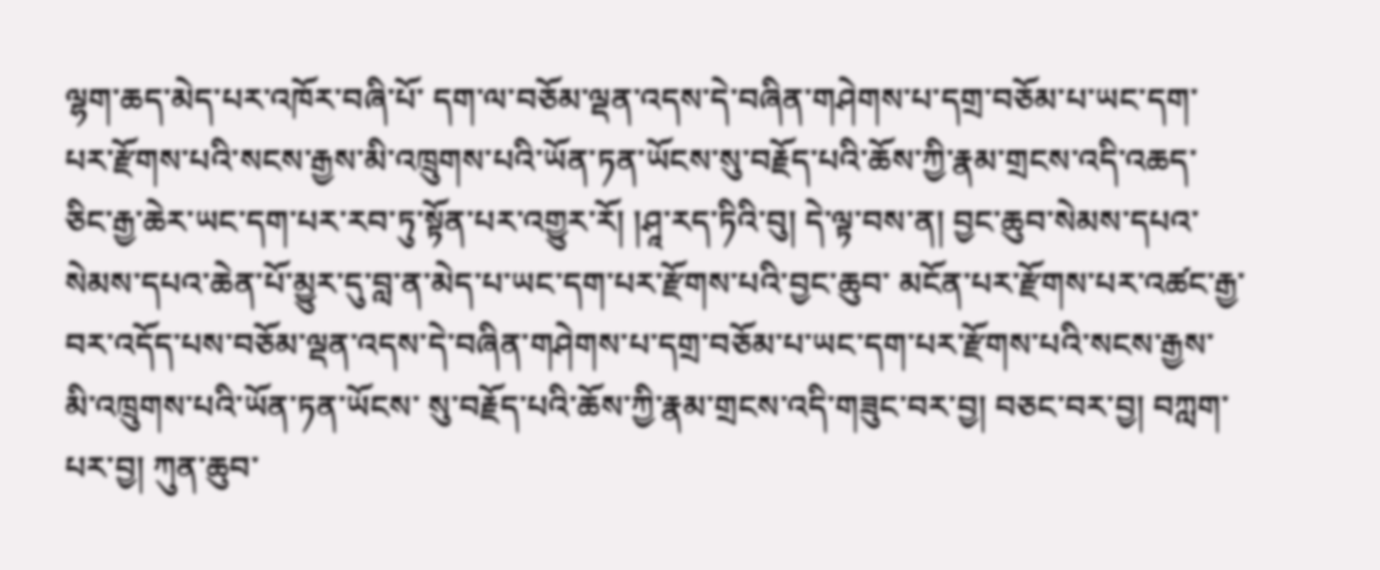ལྷག་ཆད་མེད་པར་འཁོར་བཞི་པོ་ དག་ལ་བཅོམ་ལྡན་འདས་དེ་བཞིན་གཤེགས་པ་དགྲ་བཅོམ་པ་ཡང་དག་པར་རྫོགས་པའི་སངས་རྒྱས་མི་འཁྲུགས་པའི་ཡོན་ཏན་ཡོངས་སུ་བརྗོད་པའི་ཆོས་ཀྱི་རྣམ་གྲངས་འདི་འཆད་ ཅིང་རྒྱ་ཆེར་ཡང་དག་པར་རབ་ཏུ་སྟོན་པར་འགྱུར་རོ། །ཤཱ་རད་ཏིའི་བུ། དེ་ལྟ་བས་ན། བྱང་ཆུབ་སེམས་དཔའ་སེམས་དཔའ་ཆེན་པོ་མྱུར་དུ་བླ་ན་མེད་པ་ཡང་དག་པར་རྫོགས་པའི་བྱང་ཆུབ་ མངོན་པར་རྫོགས་པར་འཚང་རྒྱ་བར་འདོད་པས་བཅོམ་ལྡན་འདས་དེ་བཞིན་གཤེགས་པ་དགྲ་བཅོམ་པ་ཡང་དག་པར་རྫོགས་པའི་སངས་རྒྱས་མི་འཁྲུགས་པའི་ཡོན་ཏན་ཡོངས་ སུ་བརྗོད་པའི་ཆོས་ཀྱི་རྣམ་གྲངས་འདི་གཟུང་བར་བྱ། བཅང་བར་བྱ། བཀླག་པར་བྱ། ཀུན་ཆུབ་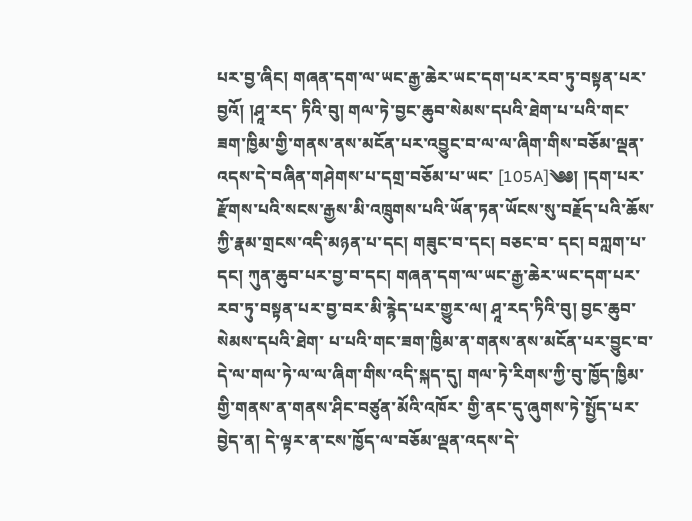པར་བྱ་ཞིང། གཞན་དག་ལ་ཡང་རྒྱ་ཆེར་ཡང་དག་པར་རབ་ཏུ་བསྟན་པར་བྱའོ། །ཤཱ་རད་ ཏིའི་བུ། གལ་ཏེ་བྱང་ཆུབ་སེམས་དཔའི་ཐེག་པ་པའི་གང་ཟག་ཁྱིམ་གྱི་གནས་ནས་མངོན་པར་འབྱུང་བ་ལ་ལ་ཞིག་གིས་བཅོམ་ལྡན་འདས་དེ་བཞིན་གཤེགས་པ་དགྲ་བཅོམ་པ་ཡང་ [105A]༄༅། །དག་པར་རྫོགས་པའི་སངས་རྒྱས་མི་འཁྲུགས་པའི་ཡོན་ཏན་ཡོངས་སུ་བརྗོད་པའི་ཆོས་ཀྱི་རྣམ་གྲངས་འདི་མཉན་པ་དང། གཟུང་བ་དང། བཅང་བ་ དང། བཀླག་པ་དང། ཀུན་ཆུབ་པར་བྱ་བ་དང། གཞན་དག་ལ་ཡང་རྒྱ་ཆེར་ཡང་དག་པར་རབ་ཏུ་བསྟན་པར་བྱ་བར་མི་རྙེད་པར་གྱུར་ལ། ཤཱ་རད་ཏིའི་བུ། བྱང་ཆུབ་སེམས་དཔའི་ཐེག་ པ་པའི་གང་ཟག་ཁྱིམ་ན་གནས་ནས་མངོན་པར་བྱུང་བ་དེ་ལ་གལ་ཏེ་ལ་ལ་ཞིག་གིས་འདི་སྐད་དུ། གལ་ཏེ་རིགས་ཀྱི་བུ་ཁྱོད་ཁྱིམ་གྱི་གནས་ན་གནས་ཤིང་བཙུན་མོའི་འཁོར་ གྱི་ནང་དུ་ཞུགས་ཏེ་སྤྱོད་པར་བྱེད་ན། དེ་ལྟར་ན་ངས་ཁྱོད་ལ་བཅོམ་ལྡན་འདས་དེ་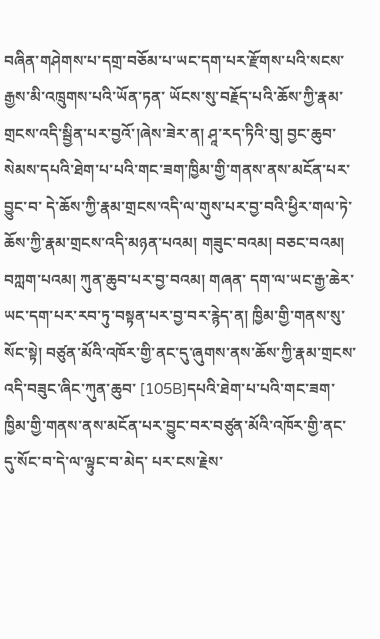བཞིན་གཤེགས་པ་དགྲ་བཅོམ་པ་ཡང་དག་པར་རྫོགས་པའི་སངས་རྒྱས་མི་འཁྲུགས་པའི་ཡོན་ཏན་ ཡོངས་སུ་བརྗོད་པའི་ཆོས་ཀྱི་རྣམ་གྲངས་འདི་སྦྱིན་པར་བྱའོ་།ཞེས་ཟེར་ན། ཤཱ་རད་ཏིའི་བུ། བྱང་ཆུབ་སེམས་དཔའི་ཐེག་པ་པའི་གང་ཟག་ཁྱིམ་གྱི་གནས་ནས་མངོན་པར་བྱུང་བ་ དེ་ཆོས་ཀྱི་རྣམ་གྲངས་འདི་ལ་གུས་པར་བྱ་བའི་ཕྱིར་གལ་ཏེ་ཆོས་ཀྱི་རྣམ་གྲངས་འདི་མཉན་པའམ། གཟུང་བའམ། བཅང་བའམ། བཀླག་པའམ། ཀུན་ཆུབ་པར་བྱ་བའམ། གཞན་ དག་ལ་ཡང་རྒྱ་ཆེར་ཡང་དག་པར་རབ་ཏུ་བསྟན་པར་བྱ་བར་རྙེད་ན། ཁྱིམ་གྱི་གནས་སུ་སོང་སྟེ། བཙུན་མོའི་འཁོར་གྱི་ནང་དུ་ཞུགས་ནས་ཆོས་ཀྱི་རྣམ་གྲངས་འདི་བཟུང་ཞིང་ཀུན་ཆུབ་ [105B]དཔའི་ཐེག་པ་པའི་གང་ཟག་ཁྱིམ་གྱི་གནས་ནས་མངོན་པར་བྱུང་བར་བཙུན་མོའི་འཁོར་གྱི་ནང་དུ་སོང་བ་དེ་ལ་ལྟུང་བ་མེད་ པར་ངས་རྗེས་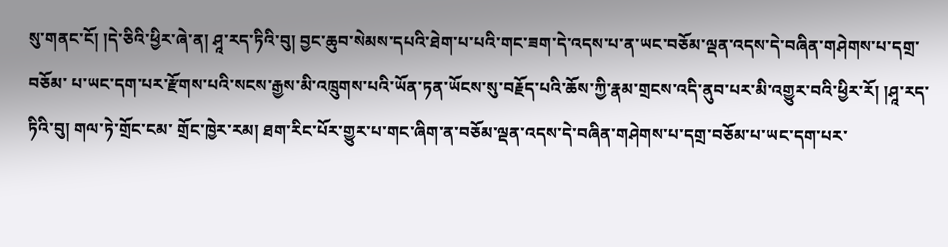སུ་གནང་ངོ། །དེ་ཅིའི་ཕྱིར་ཞེ་ན། ཤཱ་རད་ཏིའི་བུ། བྱང་ཆུབ་སེམས་དཔའི་ཐེག་པ་པའི་གང་ཟག་དེ་འདས་པ་ན་ཡང་བཅོམ་ལྡན་འདས་དེ་བཞིན་གཤེགས་པ་དགྲ་བཅོམ་ པ་ཡང་དག་པར་རྫོགས་པའི་སངས་རྒྱས་མི་འཁྲུགས་པའི་ཡོན་ཏན་ཡོངས་སུ་བརྗོད་པའི་ཆོས་ཀྱི་རྣམ་གྲངས་འདི་ནུབ་པར་མི་འགྱུར་བའི་ཕྱིར་རོ། །ཤཱ་རད་ཏིའི་བུ། གལ་ཏེ་གྲོང་ངམ་ གྲོང་ཁྱེར་རམ། ཐག་རིང་པོར་གྱུར་པ་གང་ཞིག་ན་བཅོམ་ལྡན་འདས་དེ་བཞིན་གཤེགས་པ་དགྲ་བཅོམ་པ་ཡང་དག་པར་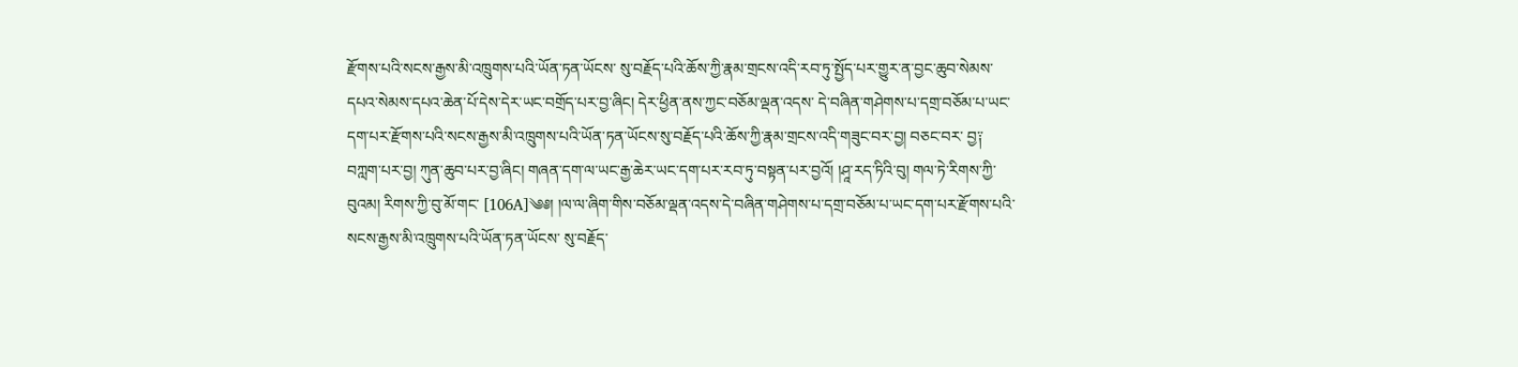རྫོགས་པའི་སངས་རྒྱས་མི་འཁྲུགས་པའི་ཡོན་ཏན་ཡོངས་ སུ་བརྗོད་པའི་ཆོས་ཀྱི་རྣམ་གྲངས་འདི་རབ་ཏུ་སྤྱོད་པར་གྱུར་ན་བྱང་ཆུབ་སེམས་དཔའ་སེམས་དཔའ་ཆེན་པོ་དེས་དེར་ཡང་བགྲོད་པར་བྱ་ཞིང། དེར་ཕྱིན་ནས་ཀྱང་བཅོམ་ལྡན་འདས་ དེ་བཞིན་གཤེགས་པ་དགྲ་བཅོམ་པ་ཡང་དག་པར་རྫོགས་པའི་སངས་རྒྱས་མི་འཁྲུགས་པའི་ཡོན་ཏན་ཡོངས་སུ་བརྗོད་པའི་ཆོས་ཀྱི་རྣམ་གྲངས་འདི་གཟུང་བར་བྱ། བཅང་བར་ བྱ༑ བཀླག་པར་བྱ། ཀུན་ཆུབ་པར་བྱ་ཞིང། གཞན་དག་ལ་ཡང་རྒྱ་ཆེར་ཡང་དག་པར་རབ་ཏུ་བསྟན་པར་བྱའོ། །ཤཱ་རད་ཏིའི་བུ། གལ་ཏེ་རིགས་ཀྱི་བུའམ། རིགས་ཀྱི་བུ་མོ་གང་ [106A]༄༅། །ལ་ལ་ཞིག་གིས་བཅོམ་ལྡན་འདས་དེ་བཞིན་གཤེགས་པ་དགྲ་བཅོམ་པ་ཡང་དག་པར་རྫོགས་པའི་སངས་རྒྱས་མི་འཁྲུགས་པའི་ཡོན་ཏན་ཡོངས་ སུ་བརྗོད་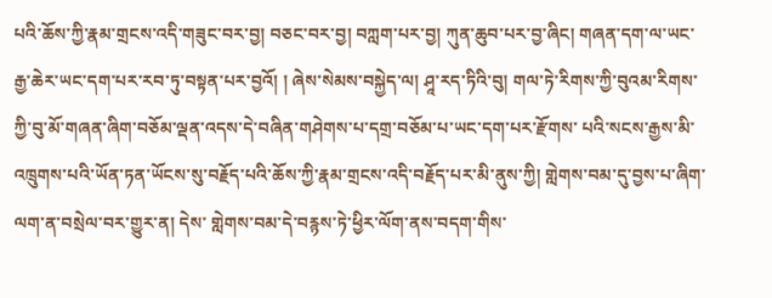པའི་ཆོས་ཀྱི་རྣམ་གྲངས་འདི་གཟུང་བར་བྱ། བཅང་བར་བྱ། བཀླག་པར་བྱ། ཀུན་ཆུབ་པར་བྱ་ཞིང། གཞན་དག་ལ་ཡང་རྒྱ་ཆེར་ཡང་དག་པར་རབ་ཏུ་བསྟན་པར་བྱའོ། ། ཞེས་སེམས་བསྐྱེད་ལ། ཤཱ་རད་ཏིའི་བུ། གལ་ཏེ་རིགས་ཀྱི་བུའམ་རིགས་ཀྱི་བུ་མོ་གཞན་ཞིག་བཅོམ་ལྡན་འདས་དེ་བཞིན་གཤེགས་པ་དགྲ་བཅོམ་པ་ཡང་དག་པར་རྫོགས་ པའི་སངས་རྒྱས་མི་འཁྲུགས་པའི་ཡོན་ཏན་ཡོངས་སུ་བརྗོད་པའི་ཆོས་ཀྱི་རྣམ་གྲངས་འདི་བརྗོད་པར་མི་ནུས་ཀྱི། གླེགས་བམ་དུ་བྱས་པ་ཞིག་ལག་ན་བསྲེལ་བར་གྱུར་ན། དེས་ གླེགས་བམ་དེ་བརྙས་ཏེ་ཕྱིར་ལོག་ནས་བདག་གིས་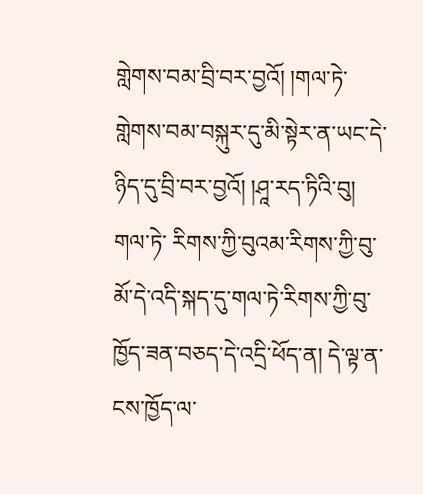གླེགས་བམ་བྲི་བར་བྱའོ། །གལ་ཏེ་གླེགས་བམ་བསྐུར་དུ་མི་སྟེར་ན་ཡང་དེ་ཉིད་དུ་བྲི་བར་བྱའོ། །ཤཱ་རད་ཏིའི་བུ། གལ་ཏེ་ རིགས་ཀྱི་བུའམ་རིགས་ཀྱི་བུ་མོ་དེ་འདི་སྐད་དུ་གལ་ཏེ་རིགས་ཀྱི་བུ་ཁྱོད་ཟན་བཅད་དེ་འདྲི་ཕོད་ན། དེ་ལྟ་ན་ངས་ཁྱོད་ལ་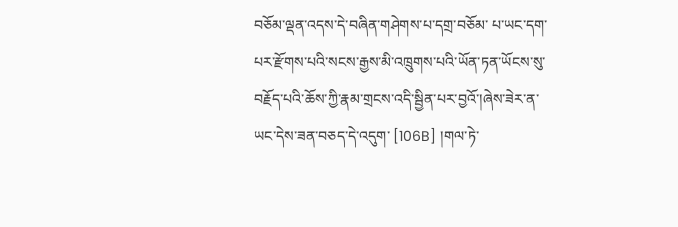བཅོམ་ལྡན་འདས་དེ་བཞིན་གཤེགས་པ་དགྲ་བཅོམ་ པ་ཡང་དག་པར་རྫོགས་པའི་སངས་རྒྱས་མི་འཁྲུགས་པའི་ཡོན་ཏན་ཡོངས་སུ་བརྗོད་པའི་ཆོས་ཀྱི་རྣམ་གྲངས་འདི་སྦྱིན་པར་བྱའོ་།ཞེས་ཟེར་ན་ཡང་དེས་ཟན་བཅད་དེ་འདུག་ [106B] །གལ་ཏེ་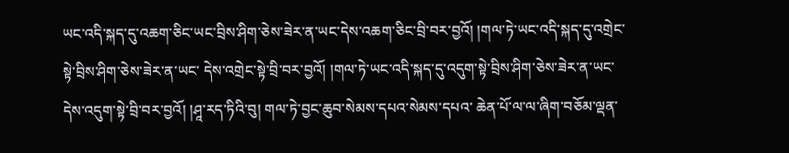ཡང་འདི་སྐད་དུ་འཆག་ཅིང་ཡང་བྲིས་ཤིག་ཅེས་ཟེར་ན་ཡང་དེས་འཆག་ཅིང་བྲི་བར་བྱའོ། །གལ་ཏེ་ཡང་འདི་སྐད་དུ་འགྲེང་སྟེ་བྲིས་ཤིག་ཅེས་ཟེར་ན་ཡང་ དེས་འགྲེང་སྟེ་བྲི་བར་བྱའོ། །གལ་ཏེ་ཡང་འདི་སྐད་དུ་འདུག་སྟེ་བྲིས་ཤིག་ཅེས་ཟེར་ན་ཡང་དེས་འདུག་སྟེ་བྲི་བར་བྱའོ། །ཤཱ་རད་ཏིའི་བུ། གལ་ཏེ་བྱང་ཆུབ་སེམས་དཔའ་སེམས་དཔའ་ ཆེན་པོ་ལ་ལ་ཞིག་བཅོམ་ལྡན་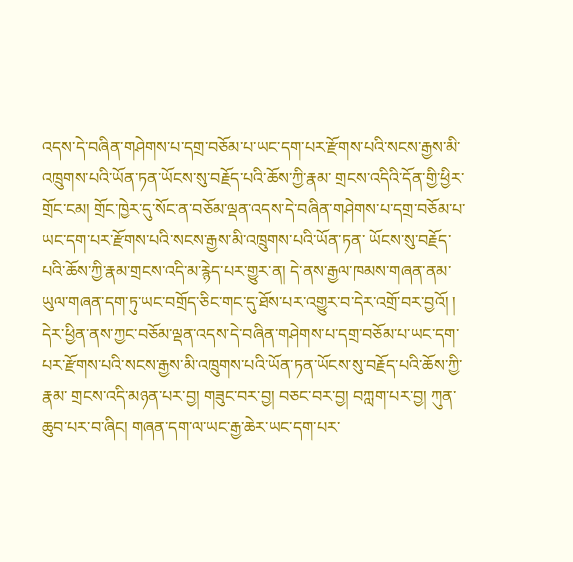འདས་དེ་བཞིན་གཤེགས་པ་དགྲ་བཅོམ་པ་ཡང་དག་པར་རྫོགས་པའི་སངས་རྒྱས་མི་འཁྲུགས་པའི་ཡོན་ཏན་ཡོངས་སུ་བརྗོད་པའི་ཆོས་ཀྱི་རྣམ་ གྲངས་འདིའི་དོན་གྱི་ཕྱིར་གྲོང་ངམ། གྲོང་ཁྱེར་དུ་སོང་ན་བཅོམ་ལྡན་འདས་དེ་བཞིན་གཤེགས་པ་དགྲ་བཅོམ་པ་ཡང་དག་པར་རྫོགས་པའི་སངས་རྒྱས་མི་འཁྲུགས་པའི་ཡོན་ཏན་ ཡོངས་སུ་བརྗོད་པའི་ཆོས་ཀྱི་རྣམ་གྲངས་འདི་མ་རྙེད་པར་གྱུར་ན། དེ་ནས་རྒྱལ་ཁམས་གཞན་ནམ་ཡུལ་གཞན་དག་ཏུ་ཡང་བགྲོད་ཅིང་གང་དུ་ཐོས་པར་འགྱུར་བ་དེར་འགྲོ་བར་བྱའོ། ། དེར་ཕྱིན་ནས་ཀྱང་བཅོམ་ལྡན་འདས་དེ་བཞིན་གཤེགས་པ་དགྲ་བཅོམ་པ་ཡང་དག་པར་རྫོགས་པའི་སངས་རྒྱས་མི་འཁྲུགས་པའི་ཡོན་ཏན་ཡོངས་སུ་བརྗོད་པའི་ཆོས་ཀྱི་རྣམ་ གྲངས་འདི་མཉན་པར་བྱ། གཟུང་བར་བྱ། བཅང་བར་བྱ། བཀླག་པར་བྱ། ཀུན་ཆུབ་པར་བ་ཞིང། གཞན་དག་ལ་ཡང་རྒྱ་ཆེར་ཡང་དག་པར་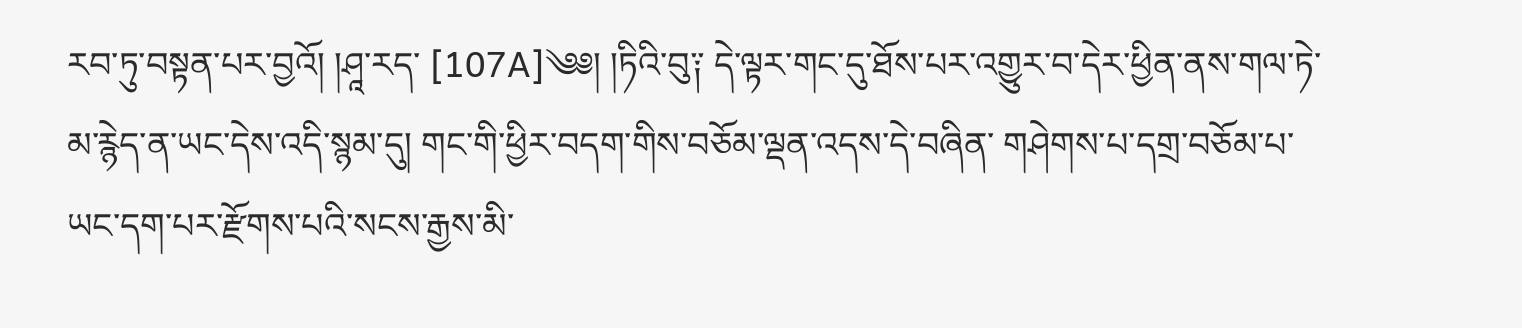རབ་ཏུ་བསྟན་པར་བྱའོ། །ཤཱ་རད་ [107A]༄༅། །ཏིའི་བུ༑ དེ་ལྟར་གང་དུ་ཐོས་པར་འགྱུར་བ་དེར་ཕྱིན་ནས་གལ་ཏེ་མ་རྙེད་ན་ཡང་དེས་འདི་སྙམ་དུ། གང་གི་ཕྱིར་བདག་གིས་བཅོམ་ལྡན་འདས་དེ་བཞིན་ གཤེགས་པ་དགྲ་བཅོམ་པ་ཡང་དག་པར་རྫོགས་པའི་སངས་རྒྱས་མི་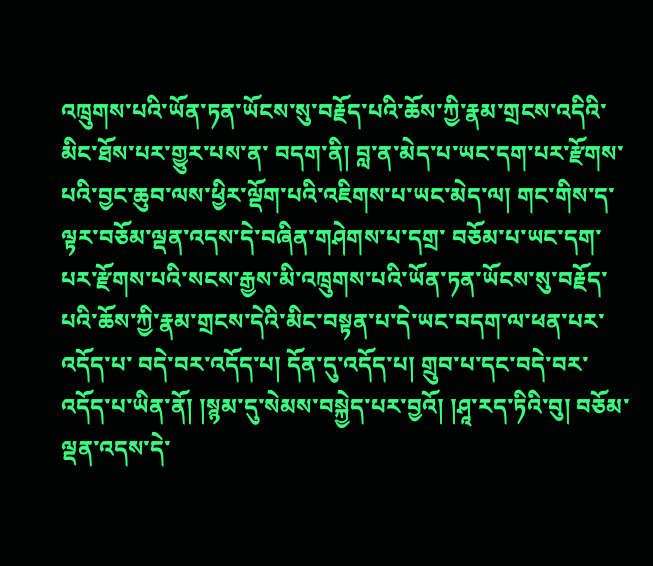འཁྲུགས་པའི་ཡོན་ཏན་ཡོངས་སུ་བརྗོད་པའི་ཆོས་ཀྱི་རྣམ་གྲངས་འདིའི་མིང་ཐོས་པར་གྱུར་པས་ན་ བདག་ནི། བླ་ན་མེད་པ་ཡང་དག་པར་རྫོགས་པའི་བྱང་ཆུབ་ལས་ཕྱིར་ལྡོག་པའི་འཇིགས་པ་ཡང་མེད་ལ། གང་གིས་ད་ལྟར་བཅོམ་ལྡན་འདས་དེ་བཞིན་གཤེགས་པ་དགྲ་ བཅོམ་པ་ཡང་དག་པར་རྫོགས་པའི་སངས་རྒྱས་མི་འཁྲུགས་པའི་ཡོན་ཏན་ཡོངས་སུ་བརྗོད་པའི་ཆོས་ཀྱི་རྣམ་གྲངས་དེའི་མིང་བསྟན་པ་དེ་ཡང་བདག་ལ་ཕན་པར་འདོད་པ་ བདེ་བར་འདོད་པ། དོན་དུ་འདོད་པ། གྲུབ་པ་དང་བདེ་བར་འདོད་པ་ཡིན་ནོ། །སྙམ་དུ་སེམས་བསྐྱེད་པར་བྱའོ། །ཤཱ་རད་ཏིའི་བུ། བཅོམ་ལྡན་འདས་དེ་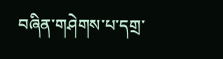བཞིན་གཤེགས་པ་དགྲ་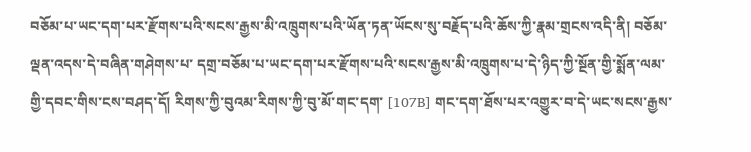བཅོམ་པ་ཡང་དག་པར་རྫོགས་པའི་སངས་རྒྱས་མི་འཁྲུགས་པའི་ཡོན་ཏན་ཡོངས་སུ་བརྗོད་པའི་ཆོས་ཀྱི་རྣམ་གྲངས་འདི་ནི། བཅོམ་ལྡན་འདས་དེ་བཞིན་གཤེགས་པ་ དགྲ་བཅོམ་པ་ཡང་དག་པར་རྫོགས་པའི་སངས་རྒྱས་མི་འཁྲུགས་པ་དེ་ཉིད་ཀྱི་སྔོན་གྱི་སྨོན་ལམ་གྱི་དབང་གིས་ངས་བཤད་དོ། རིགས་ཀྱི་བུའམ་རིགས་ཀྱི་བུ་མོ་གང་དག་ [107B] གང་དག་ཐོས་པར་འགྱུར་བ་དེ་ཡང་སངས་རྒྱས་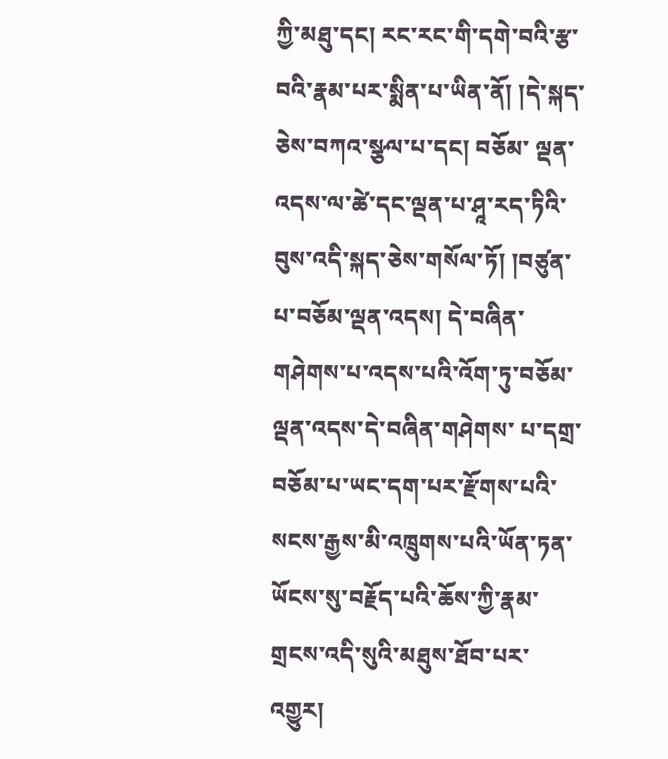ཀྱི་མཐུ་དང། རང་རང་གི་དགེ་བའི་རྩ་བའི་རྣམ་པར་སྨིན་པ་ཡིན་ནོ། །དེ་སྐད་ཅེས་བཀའ་སྩལ་པ་དང། བཅོམ་ ལྡན་འདས་ལ་ཚེ་དང་ལྡན་པ་ཤཱ་རད་ཏིའི་བུས་འདི་སྐད་ཅེས་གསོལ་ཏོ། །བཙུན་པ་བཅོམ་ལྡན་འདས། དེ་བཞིན་གཤེགས་པ་འདས་པའི་འོག་ཏུ་བཅོམ་ལྡན་འདས་དེ་བཞིན་གཤེགས་ པ་དགྲ་བཅོམ་པ་ཡང་དག་པར་རྫོགས་པའི་སངས་རྒྱས་མི་འཁྲུགས་པའི་ཡོན་ཏན་ཡོངས་སུ་བརྗོད་པའི་ཆོས་ཀྱི་རྣམ་གྲངས་འདི་སུའི་མཐུས་ཐོབ་པར་འགྱུར།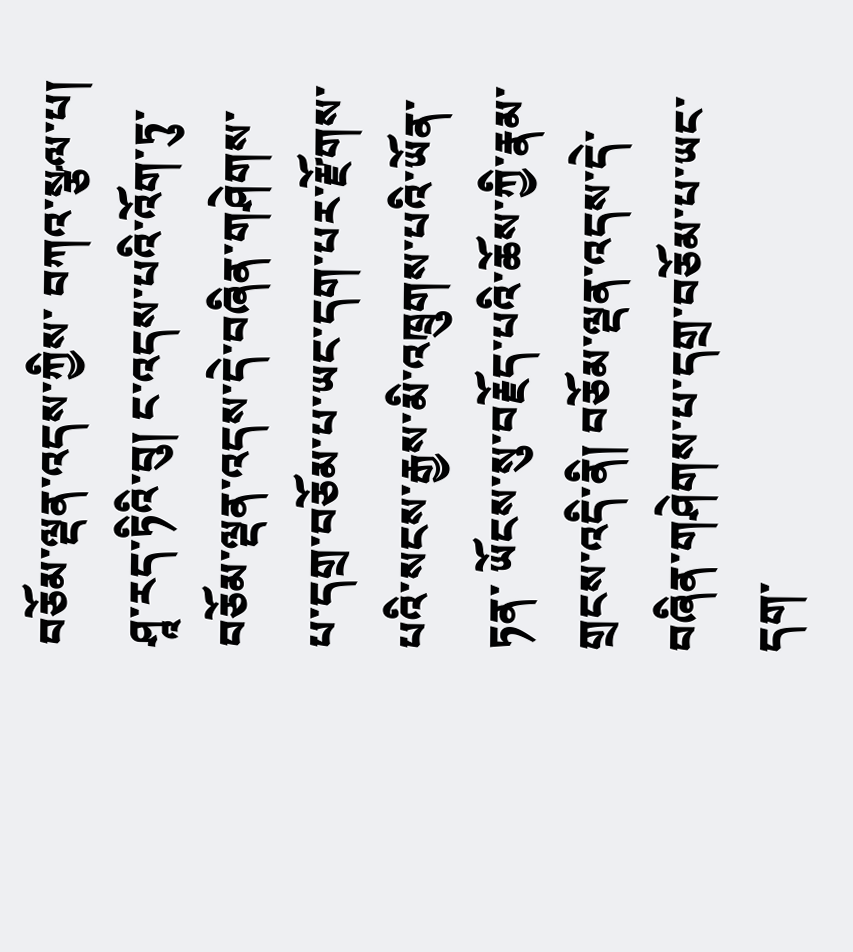བཅོམ་ལྡན་འདས་ཀྱིས་ བཀའ་སྩལ་པ། ཤཱ་རད་ཏིའི་བུ། ང་འདས་པའི་འོག་ཏུ་བཅོམ་ལྡན་འདས་དེ་བཞིན་གཤེགས་པ་དགྲ་བཅོམ་པ་ཡང་དག་པར་རྫོགས་པའི་སངས་རྒྱས་མི་འཁྲུགས་པའི་ཡོན་ཏན་ ཡོངས་སུ་བརྗོད་པའི་ཆོས་ཀྱི་རྣམ་གྲངས་འདི་ནི། བཅོམ་ལྡན་འདས་དེ་བཞིན་གཤེགས་པ་དགྲ་བཅོམ་པ་ཡང་དག་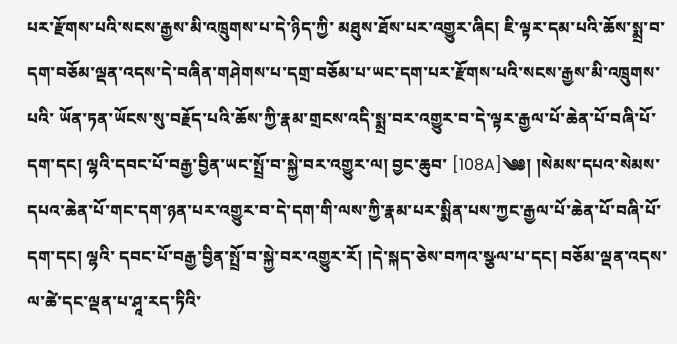པར་རྫོགས་པའི་སངས་རྒྱས་མི་འཁྲུགས་པ་དེ་ཉིད་ཀྱི་ མཐུས་ཐོས་པར་འགྱུར་ཞིང། ཇི་ལྟར་དམ་པའི་ཆོས་སྨྲ་བ་དག་བཅོམ་ལྡན་འདས་དེ་བཞིན་གཤེགས་པ་དགྲ་བཅོམ་པ་ཡང་དག་པར་རྫོགས་པའི་སངས་རྒྱས་མི་འཁྲུགས་པའི་ ཡོན་ཏན་ཡོངས་སུ་བརྗོད་པའི་ཆོས་ཀྱི་རྣམ་གྲངས་འདི་སྨྲ་བར་འགྱུར་བ་དེ་ལྟར་རྒྱལ་པོ་ཆེན་པོ་བཞི་པོ་དག་དང། ལྷའི་དབང་པོ་བརྒྱ་བྱིན་ཡང་སྤྲོ་བ་སྐྱེ་བར་འགྱུར་ལ། བྱང་ཆུབ་ [108A]༄༅། །སེམས་དཔའ་སེམས་དཔའ་ཆེན་པོ་གང་དག་ཉན་པར་འགྱུར་བ་དེ་དག་གི་ལས་ཀྱི་རྣམ་པར་སྨིན་པས་ཀྱང་རྒྱལ་པོ་ཆེན་པོ་བཞི་པོ་དག་དང། ལྷའི་ དབང་པོ་བརྒྱ་བྱིན་སྤྲོ་བ་སྐྱེ་བར་འགྱུར་རོ། །དེ་སྐད་ཅེས་བཀའ་སྩལ་པ་དང། བཅོམ་ལྡན་འདས་ལ་ཚེ་དང་ལྡན་པ་ཤཱ་རད་ཏིའི་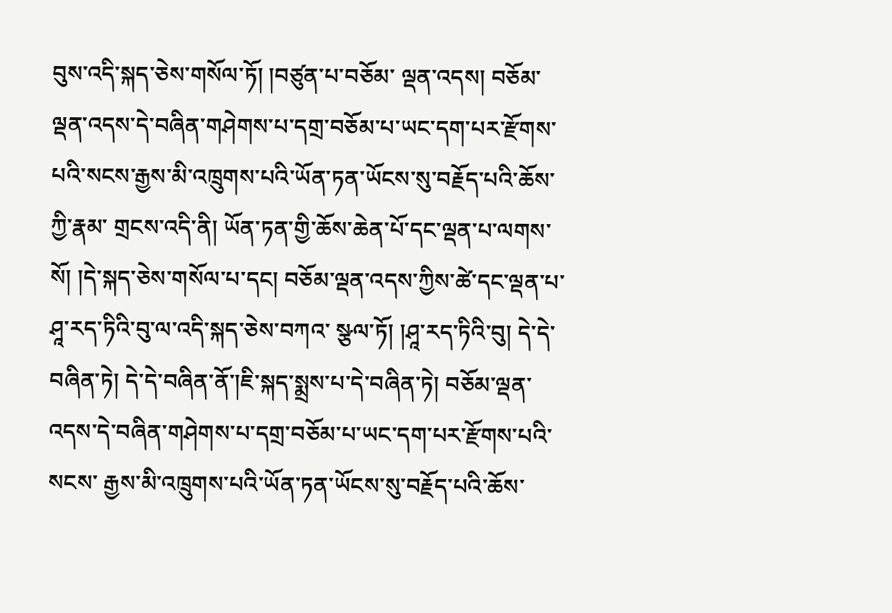བུས་འདི་སྐད་ཅེས་གསོལ་ཏོ། །བཙུན་པ་བཅོམ་ ལྡན་འདས། བཅོམ་ལྡན་འདས་དེ་བཞིན་གཤེགས་པ་དགྲ་བཅོམ་པ་ཡང་དག་པར་རྫོགས་པའི་སངས་རྒྱས་མི་འཁྲུགས་པའི་ཡོན་ཏན་ཡོངས་སུ་བརྗོད་པའི་ཆོས་ཀྱི་རྣམ་ གྲངས་འདི་ནི། ཡོན་ཏན་གྱི་ཆོས་ཆེན་པོ་དང་ལྡན་པ་ལགས་སོ། །དེ་སྐད་ཅེས་གསོལ་པ་དང། བཅོམ་ལྡན་འདས་ཀྱིས་ཚེ་དང་ལྡན་པ་ཤཱ་རད་ཏིའི་བུ་ལ་འདི་སྐད་ཅེས་བཀའ་ སྩལ་ཏོ། །ཤཱ་རད་ཏིའི་བུ། དེ་དེ་བཞིན་ཏེ། དེ་དེ་བཞིན་ནོ་།ཇི་སྐད་སྨྲས་པ་དེ་བཞིན་ཏེ། བཅོམ་ལྡན་འདས་དེ་བཞིན་གཤེགས་པ་དགྲ་བཅོམ་པ་ཡང་དག་པར་རྫོགས་པའི་སངས་ རྒྱས་མི་འཁྲུགས་པའི་ཡོན་ཏན་ཡོངས་སུ་བརྗོད་པའི་ཆོས་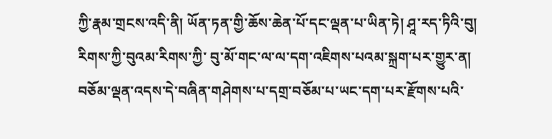ཀྱི་རྣམ་གྲངས་འདི་ནི། ཡོན་ཏན་གྱི་ཆོས་ཆེན་པོ་དང་ལྡན་པ་ཡིན་ཏེ། ཤཱ་རད་ཏིའི་བུ། རིགས་ཀྱི་བུའམ་རིགས་ཀྱི་ བུ་མོ་གང་ལ་ལ་དག་འཇིགས་པའམ་སྐྲག་པར་གྱུར་ན། བཅོམ་ལྡན་འདས་དེ་བཞིན་གཤེགས་པ་དགྲ་བཅོམ་པ་ཡང་དག་པར་རྫོགས་པའི་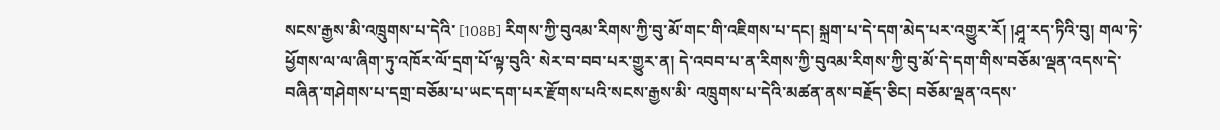སངས་རྒྱས་མི་འཁྲུགས་པ་དེའི་ [108B] རིགས་ཀྱི་བུའམ་རིགས་ཀྱི་བུ་མོ་གང་གི་འཇིགས་པ་དང། སྐྲག་པ་དེ་དག་མེད་པར་འགྱུར་རོ། །ཤཱ་རད་ཏིའི་བུ། གལ་ཏེ་ཕྱོགས་ལ་ལ་ཞིག་ཏུ་འཁོར་ལོ་དྲག་པོ་ལྟ་བུའི་ སེར་བ་བབ་པར་གྱུར་ན། དེ་འབབ་པ་ན་རིགས་ཀྱི་བུའམ་རིགས་ཀྱི་བུ་མོ་དེ་དག་གིས་བཅོམ་ལྡན་འདས་དེ་བཞིན་གཤེགས་པ་དགྲ་བཅོམ་པ་ཡང་དག་པར་རྫོགས་པའི་སངས་རྒྱས་མི་ འཁྲུགས་པ་དེའི་མཚན་ནས་བརྗོད་ཅིང། བཅོམ་ལྡན་འདས་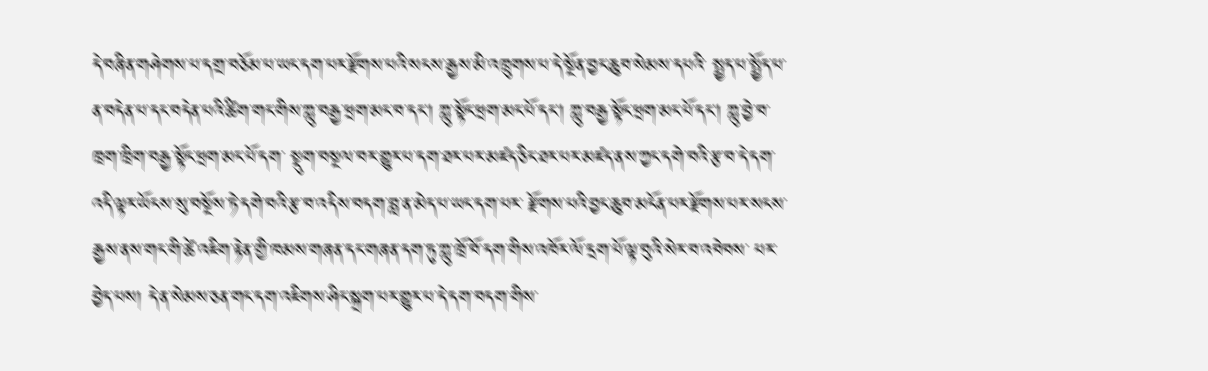དེ་བཞིན་གཤེགས་པ་དགྲ་བཅོམ་པ་ཡང་དག་པར་རྫོགས་པའི་སངས་རྒྱས་མི་འཁྲུགས་པ་དེ་སྔོན་བྱང་ཆུབ་སེམས་དཔའི་ སྤྱད་པ་སྤྱོད་པ་ན་བདེན་པ་དང་བདེན་པའི་ཚིག་གང་གིས་ཀླུ་བརྒྱ་ཕྲག་མང་བ་དང། ཀླུ་སྟོང་ཕྲག་མང་པོ་དང། ཀླུ་བརྒྱ་སྟོང་ཕྲག་མང་པོ་དང། ཀླུ་བྱེ་བ་ཁྲག་ཁྲིག་བརྒྱ་སྟོང་ཕྲག་མང་པོ་དག་ སྡུག་བསྔལ་བར་གྱུར་པ་དག་ཐར་པར་མཛད་ཅིང་ཐར་པར་མཛད་ནས་ཀྱང་དགེ་བའི་རྩ་བ་དེ་དག་འདི་ལྟར་ཡོངས་སུ་བསྔོས་ཏེ་དགེ་བའི་རྩ་བ་འདིས་བདག་བླ་ན་མེད་པ་ཡང་དག་པར་ རྫོགས་པའི་བྱང་ཆུབ་མངོན་པར་རྫོགས་པར་སངས་རྒྱས་ནས་གང་གི་ཚེ་འཇིག་རྟེན་གྱི་ཁམས་གཞན་དང་གཞན་དག་ཏུ་ཀླུ་ཁྲོ་བོ་དག་གིས་འཁོར་ལོ་དྲག་པོ་ལྟ་བུའི་སེར་བ་འབེབས་ པར་བྱེད་པས། དེ་ན་སེམས་ཅན་གང་དག་འཇིགས་ཤིང་སྐྲག་པར་གྱུར་པ་དེ་དག་བདག་གིས་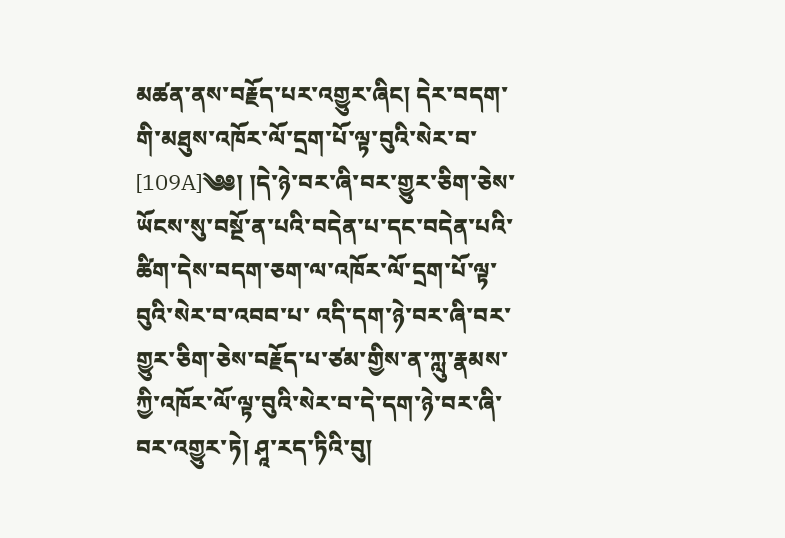མཚན་ནས་བརྗོད་པར་འགྱུར་ཞིང། དེར་བདག་གི་མཐུས་འཁོར་ལོ་དྲག་པོ་ལྟ་བུའི་སེར་བ་ [109A]༄༅། །དེ་ཉེ་བར་ཞི་བར་གྱུར་ཅིག་ཅེས་ཡོངས་སུ་བསྔོ་ན་པའི་བདེན་པ་དང་བདེན་པའི་ཚིག་དེས་བདག་ཅག་ལ་འཁོར་ལོ་དྲག་པོ་ལྟ་བུའི་སེར་བ་འབབ་པ་ འདི་དག་ཉེ་བར་ཞི་བར་གྱུར་ཅིག་ཅེས་བརྗོད་པ་ཙམ་གྱིས་ན་ཀླུ་རྣམས་ཀྱི་འཁོར་ལོ་ལྟ་བུའི་སེར་བ་དེ་དག་ཉེ་བར་ཞི་བར་འགྱུར་ཏེ། ཤཱ་རད་ཏིའི་བུ།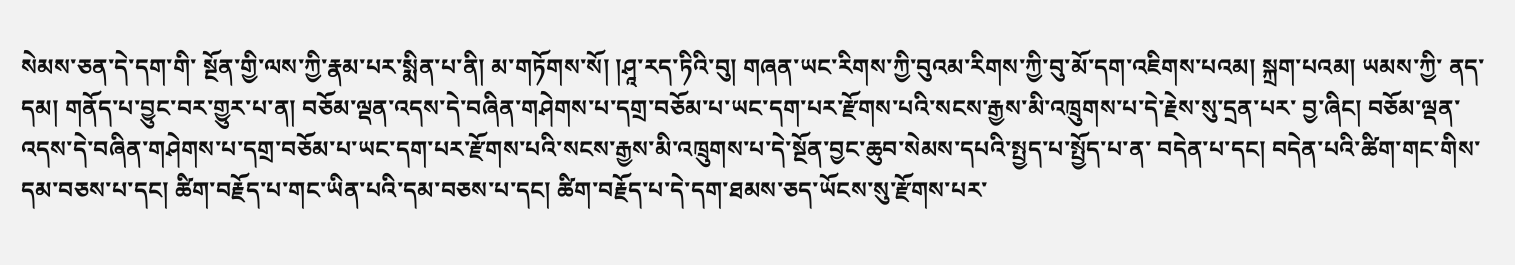སེམས་ཅན་དེ་དག་གི་ སྔོན་གྱི་ལས་ཀྱི་རྣམ་པར་སྨིན་པ་ནི། མ་གཏོགས་སོ། །ཤཱ་རད་ཏིའི་བུ། གཞན་ཡང་རིགས་ཀྱི་བུའམ་རིགས་ཀྱི་བུ་མོ་དག་འཇིགས་པའམ། སྐྲག་པའམ། ཡམས་ཀྱི་ ནད་དམ། གནོད་པ་བྱུང་བར་གྱུར་པ་ན། བཅོམ་ལྡན་འདས་དེ་བཞིན་གཤེགས་པ་དགྲ་བཅོམ་པ་ཡང་དག་པར་རྫོགས་པའི་སངས་རྒྱས་མི་འཁྲུགས་པ་དེ་རྗེས་སུ་དྲན་པར་ བྱ་ཞིང། བཅོམ་ལྡན་འདས་དེ་བཞིན་གཤེགས་པ་དགྲ་བཅོམ་པ་ཡང་དག་པར་རྫོགས་པའི་སངས་རྒྱས་མི་འཁྲུགས་པ་དེ་སྔོན་བྱང་ཆུབ་སེམས་དཔའི་སྤྱད་པ་སྤྱོད་པ་ན་ བདེན་པ་དང། བདེན་པའི་ཚིག་གང་གིས་དམ་བཅས་པ་དང། ཚིག་བརྗོད་པ་གང་ཡིན་པའི་དམ་བཅས་པ་དང། ཚིག་བརྗོད་པ་དེ་དག་ཐམས་ཅད་ཡོངས་སུ་རྫོགས་པར་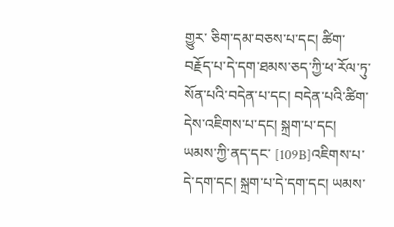གྱུར་ ཅིག་དམ་བཅས་པ་དང། ཚིག་བརྗོད་པ་དེ་དག་ཐམས་ཅད་ཀྱི་ཕ་རོལ་ཏུ་སོན་པའི་བདེན་པ་དང། བདེན་པའི་ཚིག་དེས་འཇིགས་པ་དང། སྐྲག་པ་དང། ཡམས་ཀྱི་ནད་དང་ [109B]འཇིགས་པ་དེ་དག་དང། སྐྲག་པ་དེ་དག་དང། ཡམས་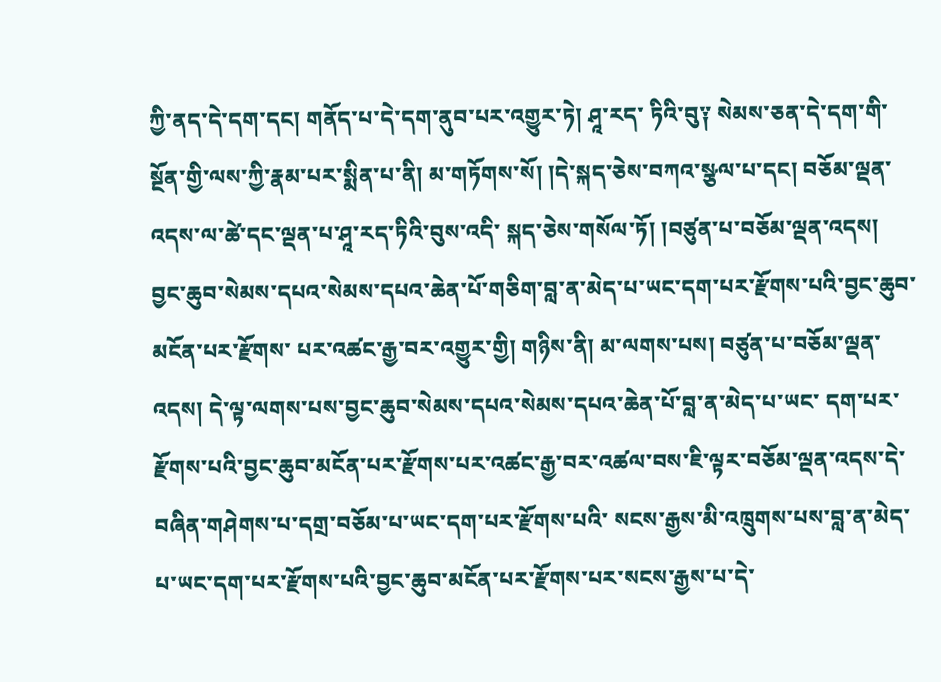ཀྱི་ནད་དེ་དག་དང། གནོད་པ་དེ་དག་ནུབ་པར་འགྱུར་ཏེ། ཤཱ་རད་ ཏིའི་བུ༑ སེམས་ཅན་དེ་དག་གི་སྔོན་གྱི་ལས་ཀྱི་རྣམ་པར་སྨིན་པ་ནི། མ་གཏོགས་སོ། །དེ་སྐད་ཅེས་བཀའ་སྩལ་པ་དང། བཅོམ་ལྡན་འདས་ལ་ཚེ་དང་ལྡན་པ་ཤཱ་རད་ཏིའི་བུས་འདི་ སྐད་ཅེས་གསོལ་ཏོ། །བཙུན་པ་བཅོམ་ལྡན་འདས། བྱང་ཆུབ་སེམས་དཔའ་སེམས་དཔའ་ཆེན་པོ་གཅིག་བླ་ན་མེད་པ་ཡང་དག་པར་རྫོགས་པའི་བྱང་ཆུབ་མངོན་པར་རྫོགས་ པར་འཚང་རྒྱ་བར་འགྱུར་གྱི། གཉིས་ནི། མ་ལགས་པས། བཙུན་པ་བཅོམ་ལྡན་འདས། དེ་ལྟ་ལགས་པས་བྱང་ཆུབ་སེམས་དཔའ་སེམས་དཔའ་ཆེན་པོ་བླ་ན་མེད་པ་ཡང་ དག་པར་རྫོགས་པའི་བྱང་ཆུབ་མངོན་པར་རྫོགས་པར་འཚང་རྒྱ་བར་འཚལ་བས་ཇི་ལྟར་བཅོམ་ལྡན་འདས་དེ་བཞིན་གཤེགས་པ་དགྲ་བཅོམ་པ་ཡང་དག་པར་རྫོགས་པའི་ སངས་རྒྱས་མི་འཁྲུགས་པས་བླ་ན་མེད་པ་ཡང་དག་པར་རྫོགས་པའི་བྱང་ཆུབ་མངོན་པར་རྫོགས་པར་སངས་རྒྱས་པ་དེ་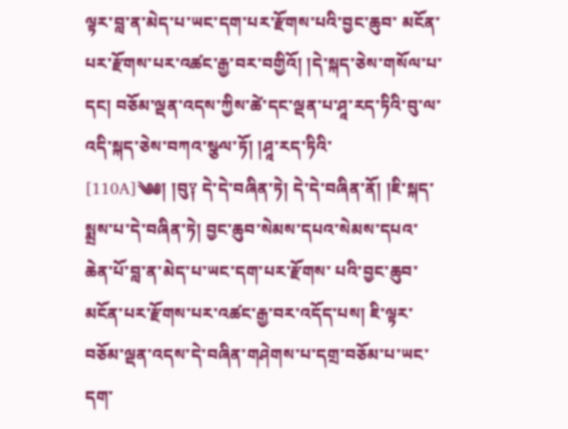ལྟར་བླ་ན་མེད་པ་ཡང་དག་པར་རྫོགས་པའི་བྱང་ཆུབ་ མངོན་པར་རྫོགས་པར་འཚང་རྒྱ་བར་བགྱིའོ། །དེ་སྐད་ཅེས་གསོལ་པ་དང། བཅོམ་ལྡན་འདས་ཀྱིས་ཚེ་དང་ལྡན་པ་ཤཱ་རད་ཏིའི་བུ་ལ་འདི་སྐད་ཅེས་བཀའ་སྩལ་ཏོ། །ཤཱ་རད་ཏིའི་ [110A]༄༅། །བུ༑ དེ་དེ་བཞིན་ཏེ། དེ་དེ་བཞིན་ནོ། །ཇི་སྐད་སྨྲས་པ་དེ་བཞིན་ཏེ། བྱང་ཆུབ་སེམས་དཔའ་སེམས་དཔའ་ཆེན་པོ་བླ་ན་མེད་པ་ཡང་དག་པར་རྫོགས་ པའི་བྱང་ཆུབ་མངོན་པར་རྫོགས་པར་འཚང་རྒྱ་བར་འདོད་པས། ཇི་ལྟར་བཅོམ་ལྡན་འདས་དེ་བཞིན་གཤེགས་པ་དགྲ་བཅོམ་པ་ཡང་དག་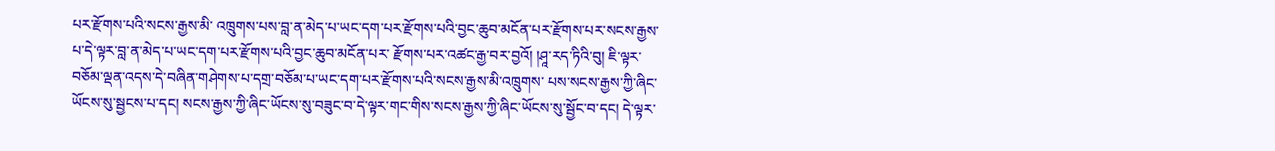པར་རྫོགས་པའི་སངས་རྒྱས་མི་ འཁྲུགས་པས་བླ་ན་མེད་པ་ཡང་དག་པར་རྫོགས་པའི་བྱང་ཆུབ་མངོན་པར་རྫོགས་པར་སངས་རྒྱས་པ་དེ་ལྟར་བླ་ན་མེད་པ་ཡང་དག་པར་རྫོགས་པའི་བྱང་ཆུབ་མངོན་པར་ རྫོགས་པར་འཚང་རྒྱ་བར་བྱའོ། །ཤཱ་རད་ཏིའི་བུ། ཇི་ལྟར་བཅོམ་ལྡན་འདས་དེ་བཞིན་གཤེགས་པ་དགྲ་བཅོམ་པ་ཡང་དག་པར་རྫོགས་པའི་སངས་རྒྱས་མི་འཁྲུགས་ པས་སངས་རྒྱས་ཀྱི་ཞིང་ཡོངས་སུ་སྦྱངས་པ་དང། སངས་རྒྱས་ཀྱི་ཞིང་ཡོངས་སུ་བཟུང་བ་དེ་ལྟར་གང་གིས་སངས་རྒྱས་ཀྱི་ཞིང་ཡོངས་སུ་སྦྱོང་བ་དང། དེ་ལྟར་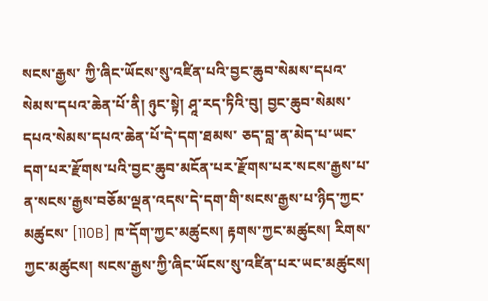སངས་རྒྱས་ ཀྱི་ཞིང་ཡོངས་སུ་འཛིན་པའི་བྱང་ཆུབ་སེམས་དཔའ་སེམས་དཔའ་ཆེན་པོ་ནི། ཉུང་སྟེ། ཤཱ་རད་ཏིའི་བུ། བྱང་ཆུབ་སེམས་དཔའ་སེམས་དཔའ་ཆེན་པོ་དེ་དག་ཐམས་ ཅད་བླ་ན་མེད་པ་ཡང་དག་པར་རྫོགས་པའི་བྱང་ཆུབ་མངོན་པར་རྫོགས་པར་སངས་རྒྱས་པ་ན་སངས་རྒྱས་བཅོམ་ལྡན་འདས་དེ་དག་གི་སངས་རྒྱས་པ་ཉིད་ཀྱང་མཚུངས་ [110B] ཁ་དོག་ཀྱང་མཚུངས། རྟགས་ཀྱང་མཚུངས། རིགས་ཀྱང་མཚུངས། སངས་རྒྱས་ཀྱི་ཞིང་ཡོངས་སུ་འཛིན་པར་ཡང་མཚུངས།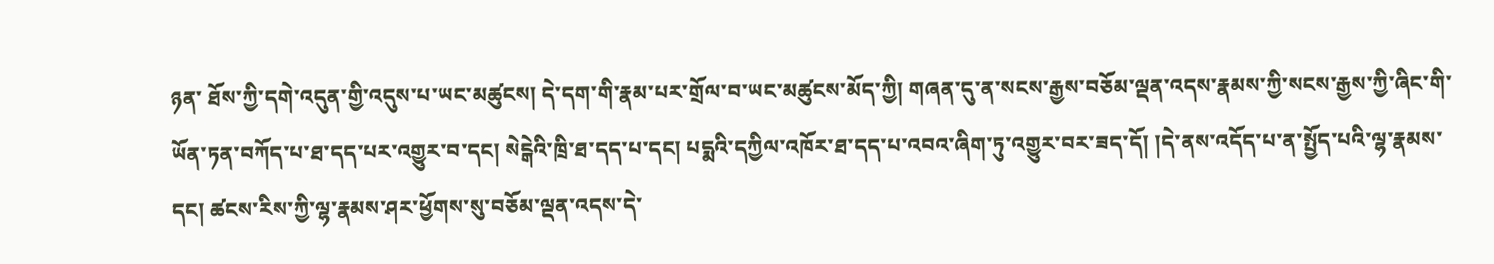ཉན་ ཐོས་ཀྱི་དགེ་འདུན་གྱི་འདུས་པ་ཡང་མཚུངས། དེ་དག་གི་རྣམ་པར་གྲོལ་བ་ཡང་མཚུངས་མོད་ཀྱི། གཞན་དུ་ན་སངས་རྒྱས་བཅོམ་ལྡན་འདས་རྣམས་ཀྱི་སངས་རྒྱས་ཀྱི་ཞིང་གི་ ཡོན་ཏན་བཀོད་པ་ཐ་དད་པར་འགྱུར་བ་དང། སེངྒེའི་ཁྲི་ཐ་དད་པ་དང། པདྨའི་དཀྱིལ་འཁོར་ཐ་དད་པ་འབའ་ཞིག་ཏུ་འགྱུར་བར་ཟད་དོ། །དེ་ནས་འདོད་པ་ན་སྤྱོད་པའི་ལྷ་རྣམས་ དང། ཚངས་རིས་ཀྱི་ལྷ་རྣམས་ཤར་ཕྱོགས་སུ་བཅོམ་ལྡན་འདས་དེ་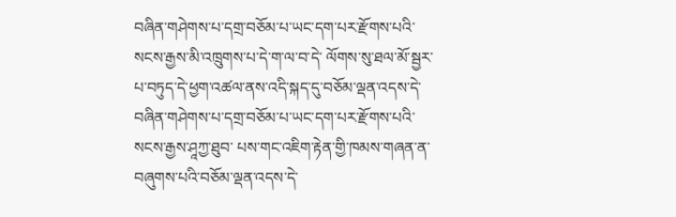བཞིན་གཤེགས་པ་དགྲ་བཅོམ་པ་ཡང་དག་པར་རྫོགས་པའི་སངས་རྒྱས་མི་འཁྲུགས་པ་དེ་ག་ལ་བ་དེ་ ལོགས་སུ་ཐལ་མོ་སྦྱར་པ་བཏུད་དེ་ཕྱག་འཚལ་ནས་འདི་སྐད་དུ་བཅོམ་ལྡན་འདས་དེ་བཞིན་གཤེགས་པ་དགྲ་བཅོམ་པ་ཡང་དག་པར་རྫོགས་པའི་སངས་རྒྱས་ཤཱཀྱ་ཐུབ་ པས་གང་འཇིག་རྟེན་གྱི་ཁམས་གཞན་ན་བཞུགས་པའི་བཅོམ་ལྡན་འདས་དེ་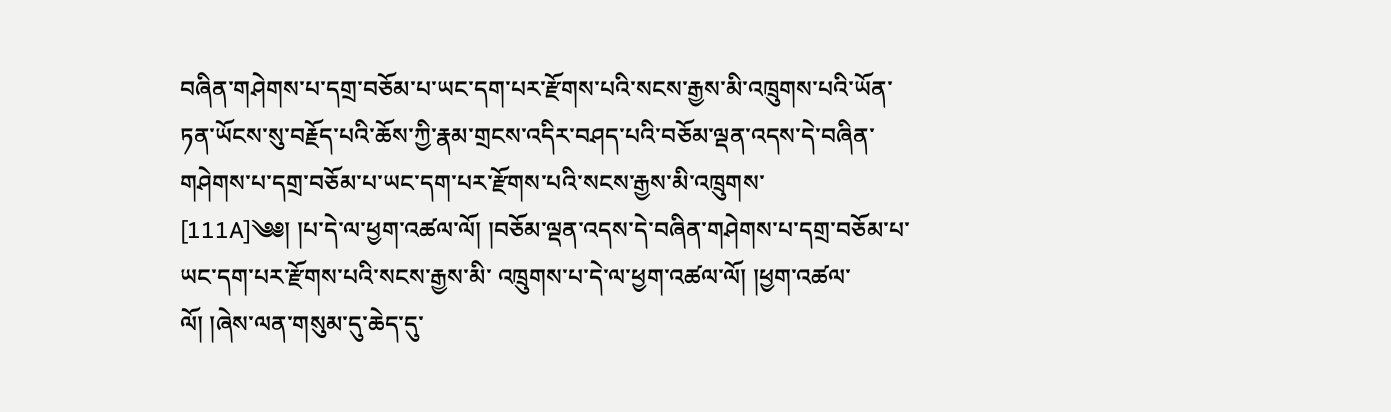བཞིན་གཤེགས་པ་དགྲ་བཅོམ་པ་ཡང་དག་པར་རྫོགས་པའི་སངས་རྒྱས་མི་འཁྲུགས་པའི་ཡོན་ ཏན་ཡོངས་སུ་བརྗོད་པའི་ཆོས་ཀྱི་རྣམ་གྲངས་འདིར་བཤད་པའི་བཅོམ་ལྡན་འདས་དེ་བཞིན་གཤེགས་པ་དགྲ་བཅོམ་པ་ཡང་དག་པར་རྫོགས་པའི་སངས་རྒྱས་མི་འཁྲུགས་ [111A]༄༅། །པ་དེ་ལ་ཕྱག་འཚལ་ལོ། །བཅོམ་ལྡན་འདས་དེ་བཞིན་གཤེགས་པ་དགྲ་བཅོམ་པ་ཡང་དག་པར་རྫོགས་པའི་སངས་རྒྱས་མི་ འཁྲུགས་པ་དེ་ལ་ཕྱག་འཚལ་ལོ། །ཕྱག་འཚལ་ལོ། །ཞེས་ལན་གསུམ་དུ་ཆེད་དུ་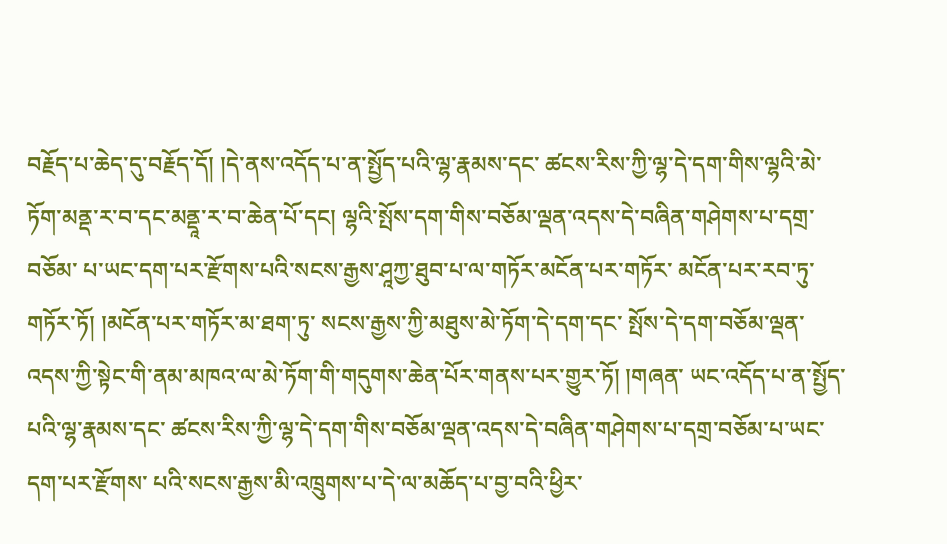བརྗོད་པ་ཆེད་དུ་བརྗོད་དོ། །དེ་ནས་འདོད་པ་ན་སྤྱོད་པའི་ལྷ་རྣམས་དང་ ཚངས་རིས་ཀྱི་ལྷ་དེ་དག་གིས་ལྷའི་མེ་ཏོག་མནྡ་ར་བ་དང་མནྡཱ་ར་བ་ཆེན་པོ་དང། ལྷའི་སྤོས་དག་གིས་བཅོམ་ལྡན་འདས་དེ་བཞིན་གཤེགས་པ་དགྲ་བཅོམ་ པ་ཡང་དག་པར་རྫོགས་པའི་སངས་རྒྱས་ཤཱཀྱ་ཐུབ་པ་ལ་གཏོར་མངོན་པར་གཏོར་ མངོན་པར་རབ་ཏུ་གཏོར་ཏོ། །མངོན་པར་གཏོར་མ་ཐག་ཏུ་ སངས་རྒྱས་ཀྱི་མཐུས་མེ་ཏོག་དེ་དག་དང་ སྤོས་དེ་དག་བཅོམ་ལྡན་འདས་ཀྱི་སྟེང་གི་ནམ་མཁའ་ལ་མེ་ཏོག་གི་གདུགས་ཆེན་པོར་གནས་པར་གྱུར་ཏོ། །གཞན་ ཡང་འདོད་པ་ན་སྤྱོད་པའི་ལྷ་རྣམས་དང་ ཚངས་རིས་ཀྱི་ལྷ་དེ་དག་གིས་བཅོམ་ལྡན་འདས་དེ་བཞིན་གཤེགས་པ་དགྲ་བཅོམ་པ་ཡང་དག་པར་རྫོགས་ པའི་སངས་རྒྱས་མི་འཁྲུགས་པ་དེ་ལ་མཆོད་པ་བྱ་བའི་ཕྱིར་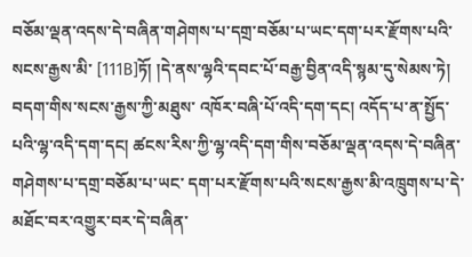བཅོམ་ལྡན་འདས་དེ་བཞིན་གཤེགས་པ་དགྲ་བཅོམ་པ་ཡང་དག་པར་རྫོགས་པའི་སངས་རྒྱས་མི་ [111B]ཏོ། །དེ་ནས་ལྷའི་དབང་པོ་བརྒྱ་བྱིན་འདི་སྙམ་དུ་སེམས་ཏེ། བདག་གིས་སངས་རྒྱས་ཀྱི་མཐུས་ འཁོར་བཞི་པོ་འདི་དག་དང། འདོད་པ་ན་སྤྱོད་པའི་ལྷ་འདི་དག་དང། ཚངས་རིས་ཀྱི་ལྷ་འདི་དག་གིས་བཅོམ་ལྡན་འདས་དེ་བཞིན་གཤེགས་པ་དགྲ་བཅོམ་པ་ཡང་ དག་པར་རྫོགས་པའི་སངས་རྒྱས་མི་འཁྲུགས་པ་དེ་མཐོང་བར་འགྱུར་བར་དེ་བཞིན་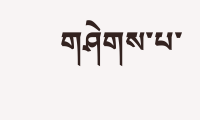གཤེགས་པ་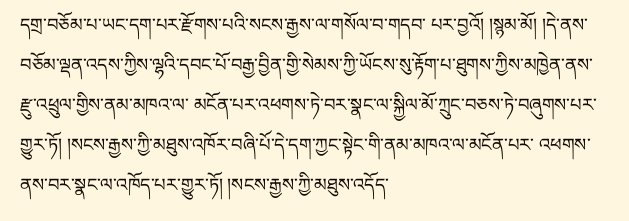དགྲ་བཅོམ་པ་ཡང་དག་པར་རྫོགས་པའི་སངས་རྒྱས་ལ་གསོལ་བ་གདབ་ པར་བྱའོ། །སྙམ་མོ། །དེ་ནས་བཅོམ་ལྡན་འདས་ཀྱིས་ལྷའི་དབང་པོ་བརྒྱ་བྱིན་གྱི་སེམས་ཀྱི་ཡོངས་སུ་རྟོག་པ་ཐུགས་ཀྱིས་མཁྱེན་ནས་རྫུ་འཕྲུལ་གྱིས་ནམ་མཁའ་ལ་ མངོན་པར་འཕགས་ཏེ་བར་སྣང་ལ་སྐྱིལ་མོ་ཀྲུང་བཅས་ཏེ་བཞུགས་པར་གྱུར་ཏོ། །སངས་རྒྱས་ཀྱི་མཐུས་འཁོར་བཞི་པོ་དེ་དག་ཀྱང་སྟེང་གི་ནམ་མཁའ་ལ་མངོན་པར་ འཕགས་ནས་བར་སྣང་ལ་འཁོད་པར་གྱུར་ཏོ། །སངས་རྒྱས་ཀྱི་མཐུས་འདོད་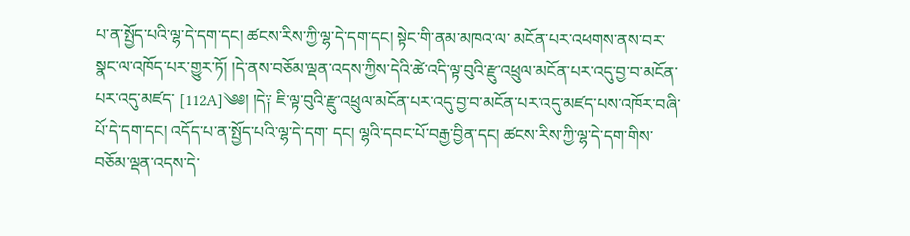པ་ན་སྤྱོད་པའི་ལྷ་དེ་དག་དང། ཚངས་རིས་ཀྱི་ལྷ་དེ་དག་དང། སྟེང་གི་ནམ་མཁའ་ལ་ མངོན་པར་འཕགས་ནས་བར་སྣང་ལ་འཁོད་པར་གྱུར་ཏོ། །དེ་ནས་བཅོམ་ལྡན་འདས་ཀྱིས་དེའི་ཚེ་འདི་ལྟ་བུའི་རྫུ་འཕྲུལ་མངོན་པར་འདུ་བྱ་བ་མངོན་པར་འདུ་མཛད་ [112A]༄༅། །དེ༑ ཇི་ལྟ་བུའི་རྫུ་འཕྲུལ་མངོན་པར་འདུ་བྱ་བ་མངོན་པར་འདུ་མཛད་པས་འཁོར་བཞི་པོ་དེ་དག་དང། འདོད་པ་ན་སྤྱོད་པའི་ལྷ་དེ་དག་ དང། ལྷའི་དབང་པོ་བརྒྱ་བྱིན་དང། ཚངས་རིས་ཀྱི་ལྷ་དེ་དག་གིས་བཅོམ་ལྡན་འདས་དེ་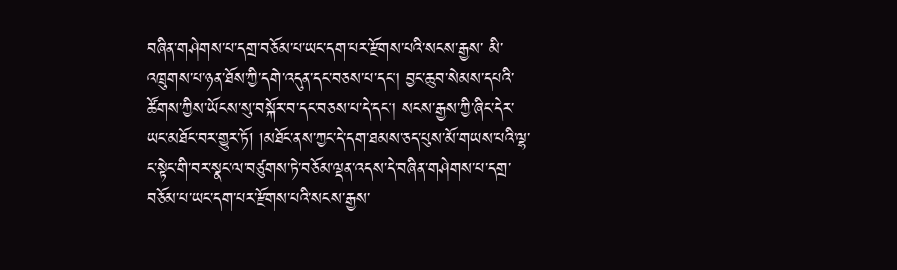བཞིན་གཤེགས་པ་དགྲ་བཅོམ་པ་ཡང་དག་པར་རྫོགས་པའི་སངས་རྒྱས་ མི་འཁྲུགས་པ་ཉན་ཐོས་ཀྱི་དགེ་འདུན་དང་བཅས་པ་དང། བྱང་ཆུབ་སེམས་དཔའི་ཚོགས་ཀྱིས་ཡོངས་སུ་བསྐོར་བ་དང་བཅས་པ་དེ་དང། སངས་རྒྱས་ཀྱི་ཞིང་དེར་ ཡང་མཐོང་བར་གྱུར་ཏོ། །མཐོང་ནས་ཀྱང་དེ་དག་ཐམས་ཅད་པུས་མོ་གཡས་པའི་ལྷ་ང་སྟེང་གི་བར་སྣང་ལ་བཙུགས་ཏེ་བཅོམ་ལྡན་འདས་དེ་བཞིན་གཤེགས་པ་དགྲ་ བཅོམ་པ་ཡང་དག་པར་རྫོགས་པའི་སངས་རྒྱས་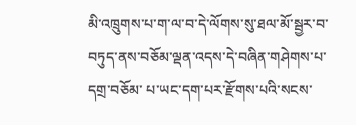མི་འཁྲུགས་པ་ག་ལ་བ་དེ་ལོགས་སུ་ཐལ་མོ་སྦྱར་བ་བཏུད་ནས་བཅོམ་ལྡན་འདས་དེ་བཞིན་གཤེགས་པ་དགྲ་བཅོམ་ པ་ཡང་དག་པར་རྫོགས་པའི་སངས་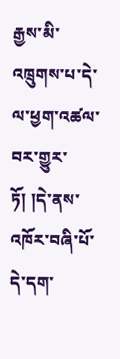རྒྱས་མི་འཁྲུགས་པ་དེ་ལ་ཕྱག་འཚལ་བར་གྱུར་ཏོ། །དེ་ནས་འཁོར་བཞི་པོ་དེ་དག་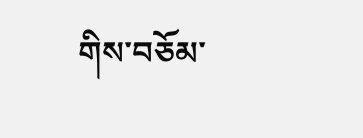གིས་བཅོམ་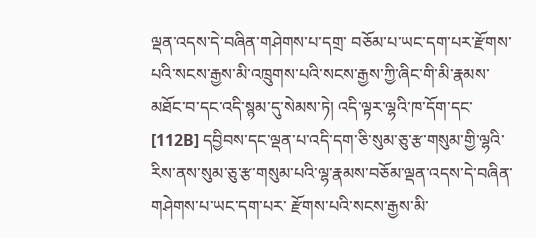ལྡན་འདས་དེ་བཞིན་གཤེགས་པ་དགྲ་ བཅོམ་པ་ཡང་དག་པར་རྫོགས་པའི་སངས་རྒྱས་མི་འཁྲུགས་པའི་སངས་རྒྱས་ཀྱི་ཞིང་གི་མི་རྣམས་མཐོང་བ་དང་འདི་སྙམ་དུ་སེམས་ཏེ། འདི་ལྟར་ལྷའི་ཁ་དོག་དང་ [112B] དབྱིབས་དང་ལྡན་པ་འདི་དག་ཅི་སུམ་ཅུ་རྩ་གསུམ་གྱི་ལྷའི་རིས་ནས་སུམ་ཅུ་རྩ་གསུམ་པའི་ལྷ་རྣམས་བཅོམ་ལྡན་འདས་དེ་བཞིན་གཤེགས་པ་ཡང་དག་པར་ རྫོགས་པའི་སངས་རྒྱས་མི་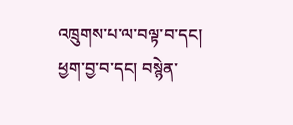འཁྲུགས་པ་ལ་བལྟ་བ་དང། ཕྱག་བྱ་བ་དང། བསྙེན་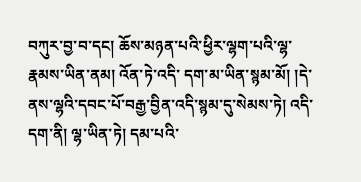བཀུར་བྱ་བ་དང། ཆོས་མཉན་པའི་ཕྱིར་ལྷག་པའི་ལྷ་རྣམས་ཡིན་ནམ། འོན་ཏེ་འདི་ དག་མ་ཡིན་སྙམ་མོ། །དེ་ནས་ལྷའི་དབང་པོ་བརྒྱ་བྱིན་འདི་སྙམ་དུ་སེམས་ཏེ། འདི་དག་ནི། ལྷ་ཡིན་ཏེ། དམ་པའི་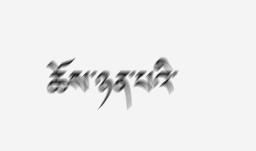ཆོས་ཉན་པའི་